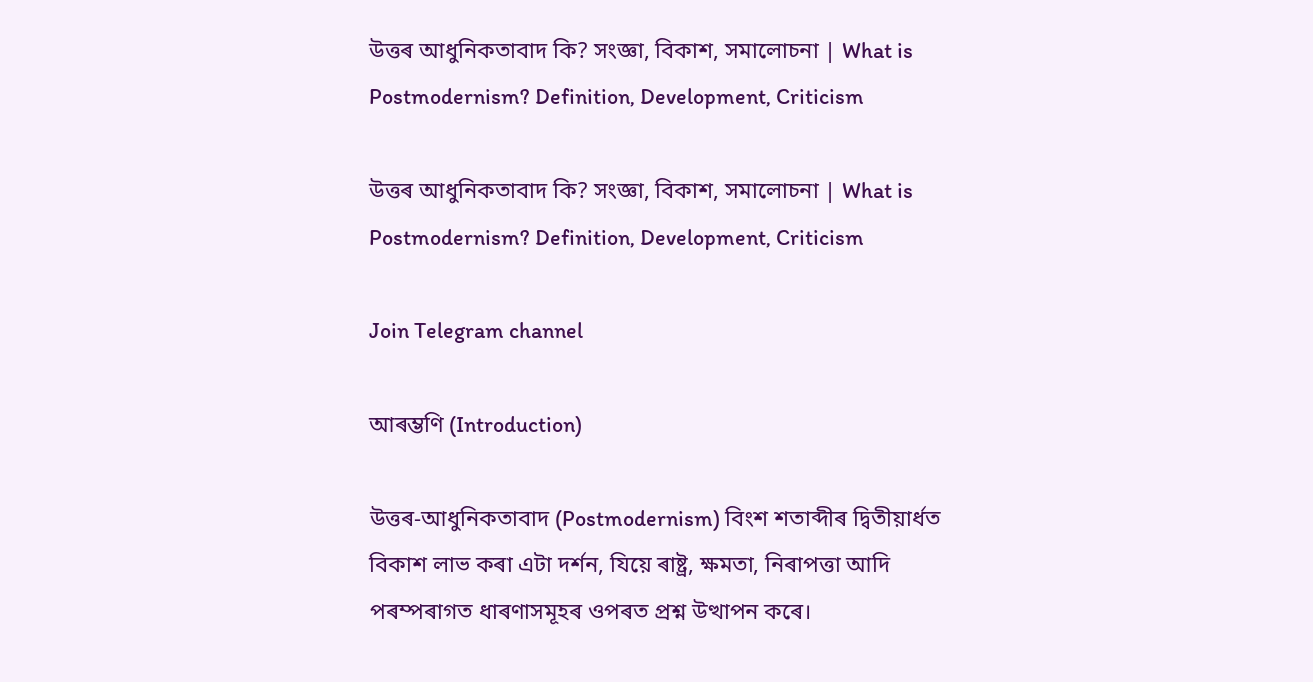উত্তৰ আধুনিকতাবাদ কি? সংজ্ঞা, বিকাশ, সমালোচনা | What is Postmodernism? Definition, Development, Criticism

উত্তৰ আধুনিকতাবাদ কি? সংজ্ঞা, বিকাশ, সমালোচনা | What is Postmodernism? Definition, Development, Criticism

Join Telegram channel

আৰম্ভণি (Introduction)

উত্তৰ-আধুনিকতাবাদ (Postmodernism) বিংশ শতাব্দীৰ দ্বিতীয়াৰ্ধত বিকাশ লাভ কৰা এটা দৰ্শন, যিয়ে ৰাষ্ট্ৰ, ক্ষমতা, নিৰাপত্তা আদি পৰম্পৰাগত ধাৰণাসমূহৰ ওপৰত প্ৰশ্ন উত্থাপন কৰে।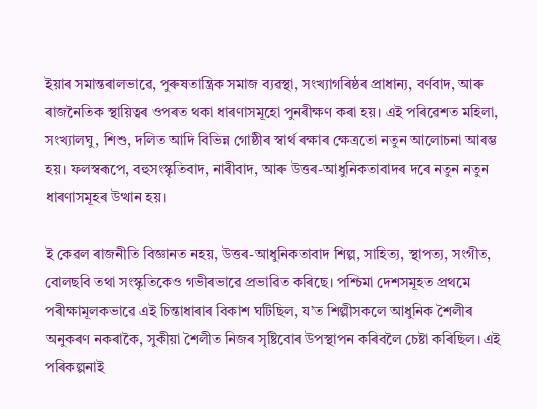ইয়াৰ সমান্তৰালভাৱে, পুৰুষতান্ত্রিক সমাজ ব্যৱস্থা, সংখ্যাগৰিষ্ঠৰ প্ৰাধান্য, বর্ণবাদ, আৰু ৰাজনৈতিক স্থায়িত্বৰ ওপৰত থকা ধাৰণাসমূহো পুনৰীক্ষণ কৰা হয়। এই পৰিৱেশত মহিলা, সংখ্যালঘু, শিশু, দলিত আদি বিভিন্ন গোষ্ঠীৰ স্বাৰ্থ ৰক্ষাৰ ক্ষেত্ৰতো নতুন আলোচনা আৰম্ভ হয়। ফলস্বৰূপে, বহুসংস্কৃতিবাদ, নাৰীবাদ, আৰু উত্তৰ-আধুনিকতাবাদৰ দৰে নতুন নতুন ধাৰণাসমূহৰ উত্থান হয়।

ই কেৱল ৰাজনীতি বিজ্ঞানত নহয়, উত্তৰ-আধুনিকতাবাদ শিল্প, সাহিত্য, স্থাপত্য, সংগীত, বোলছবি তথা সংস্কৃতিকেও গভীৰভাৱে প্ৰভাৱিত কৰিছে। পশ্চিমা দেশসমূহত প্ৰথমে পৰীক্ষামূলকভাৱে এই চিন্তাধাৰাৰ বিকাশ ঘটিছিল, য’ত শিল্পীসকলে আধুনিক শৈলীৰ অনুকৰণ নকৰাকৈ, সুকীয়া শৈলীত নিজৰ সৃষ্টিবোৰ উপস্থাপন কৰিবলৈ চেষ্টা কৰিছিল। এই পৰিকল্পনাই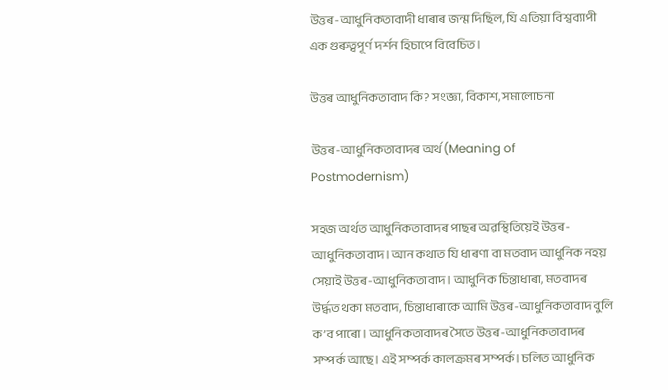উত্তৰ-আধুনিকতাবাদী ধাৰাৰ জন্ম দিছিল, যি এতিয়া বিশ্বব্যাপী এক গুৰুত্বপূর্ণ দৰ্শন হিচাপে বিবেচিত।

উত্তৰ আধুনিকতাবাদ কি? সংজ্ঞা, বিকাশ, সমালোচনা

উত্তৰ-আধুনিকতাবাদৰ অৰ্থ (Meaning of Postmodernism)

সহজ অর্থত আধুনিকতাবাদৰ পাছৰ অৱস্থিতিয়েই উত্তৰ-আধুনিকতাবাদ। আন কথাত যি ধাৰণা বা মতবাদ আধুনিক নহয় সেয়াই উত্তৰ-আধুনিকতাবাদ। আধুনিক চিন্তাধাৰা, মতবাদৰ উৰ্দ্ধত থকা মতবাদ, চিন্তাধাৰাকে আমি উত্তৰ-আধুনিকতাবাদ বুলি ক’ব পাৰো। আধুনিকতাবাদৰ সৈতে উত্তৰ-আধুনিকতাবাদৰ সম্পৰ্ক আছে। এই সম্পর্ক কালক্ৰমৰ সম্পৰ্ক। চলিত আধুনিক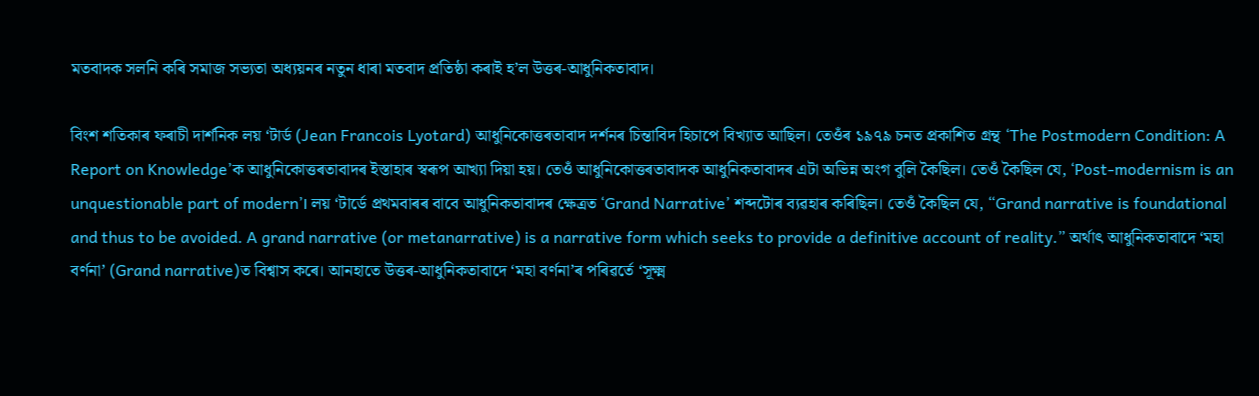মতবাদক সলনি কৰি সমাজ সভ্যতা অধ্যয়নৰ নতুন ধাৰা মতবাদ প্রতিষ্ঠা কৰাই হ’ল উত্তৰ-আধুনিকতাবাদ।

বিংশ শতিকাৰ ফৰাচী দার্শনিক লয় ‘টার্ড (Jean Francois Lyotard) আধুনিকোত্তৰতাবাদ দর্শনৰ চিন্তাবিদ হিচাপে বিখ্যাত আছিল। তেওঁৰ ১৯৭৯ চনত প্রকাশিত গ্রন্থ ‘The Postmodern Condition: A Report on Knowledge’ক আধুনিকোত্তৰতাবাদৰ ইস্তাহাৰ স্বৰূপ আখ্যা দিয়া হয়। তেওঁ আধুনিকোত্তৰতাবাদক আধুনিকতাবাদৰ এটা অভিন্ন অংগ বুলি কৈছিল। তেওঁ কৈছিল যে, ‘Post-modernism is an unquestionable part of modern’। লয় ‘টার্ডে প্ৰথমবাৰৰ বাবে আধুনিকতাবাদৰ ক্ষেত্ৰত ‘Grand Narrative’ শব্দটোৰ ব্যৱহাৰ কৰিছিল। তেওঁ কৈছিল যে, “Grand narrative is foundational and thus to be avoided. A grand narrative (or metanarrative) is a narrative form which seeks to provide a definitive account of reality.” অর্থাৎ আধুনিকতাবাদে ‘মহা বর্ণনা’ (Grand narrative)ত বিশ্বাস কৰে। আনহাতে উত্তৰ-আধুনিকতাবাদে ‘মহা বৰ্ণনা’ৰ পৰিৱৰ্তে ‘সূক্ষ্ম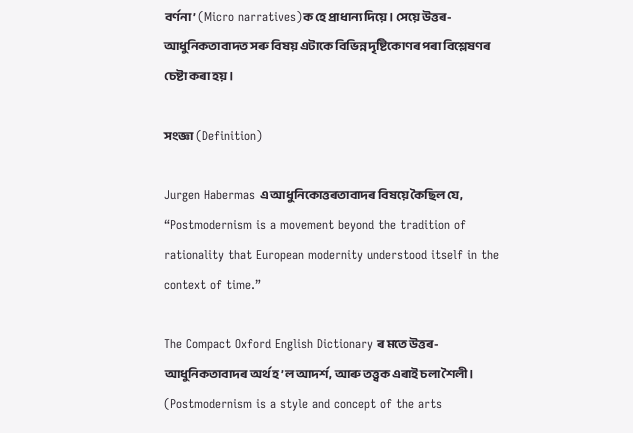বর্ণনা’ (Micro narratives)ক হে প্রাধান্য দিয়ে। সেয়ে উত্তৰ-আধুনিকতাবাদত সৰু বিষয় এটাকে বিভিন্ন দৃষ্টিকোণৰ পৰা বিশ্লেষণৰ চেষ্টা কৰা হয়।

সংজ্ঞা (Definition)

Jurgen Habermas এ আধুনিকোত্তৰতাবাদৰ বিষয়ে কৈছিল যে, “Postmodernism is a movement beyond the tradition of rationality that European modernity understood itself in the context of time.”

The Compact Oxford English Dictionary ৰ মতে উত্তৰ-আধুনিকতাবাদৰ অর্থ হ’ল আদর্শ, আৰু তত্ত্বক এৰাই চলা শৈলী। (Postmodernism is a style and concept of the arts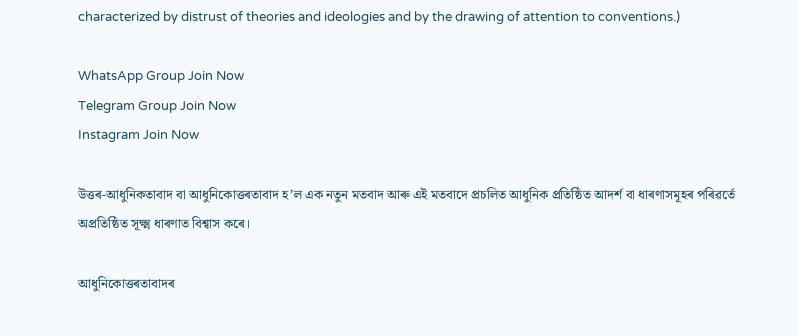characterized by distrust of theories and ideologies and by the drawing of attention to conventions.)

WhatsApp Group Join Now
Telegram Group Join Now
Instagram Join Now

উত্তৰ-আধুনিকতাবাদ বা আধুনিকোত্তৰতাবাদ হ’ল এক নতুন মতবাদ আৰু এই মতবাদে প্রচলিত আধুনিক প্রতিষ্ঠিত আদর্শ বা ধাৰণাসমূহৰ পৰিৱৰ্তে অপ্রতিষ্ঠিত সূক্ষ্ম ধাৰণাত বিশ্বাস কৰে।

আধুনিকোত্তৰতাবাদৰ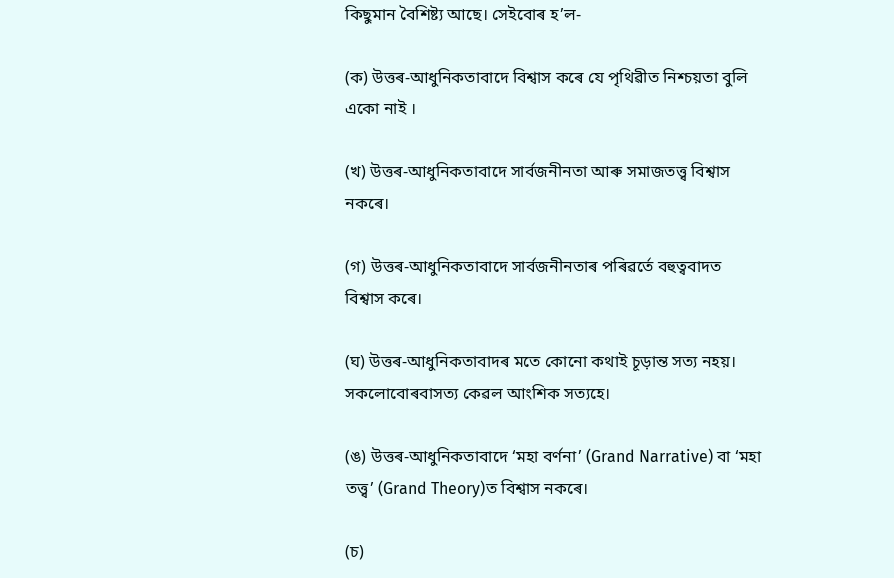কিছুমান বৈশিষ্ট্য আছে। সেইবোৰ হ’ল-

(ক) উত্তৰ-আধুনিকতাবাদে বিশ্বাস কৰে যে পৃথিৱীত নিশ্চয়তা বুলি একো নাই ।

(খ) উত্তৰ-আধুনিকতাবাদে সার্বজনীনতা আৰু সমাজতত্ত্ব বিশ্বাস নকৰে।

(গ) উত্তৰ-আধুনিকতাবাদে সার্বজনীনতাৰ পৰিৱৰ্তে বহুত্ববাদত বিশ্বাস কৰে।

(ঘ) উত্তৰ-আধুনিকতাবাদৰ মতে কোনো কথাই চূড়ান্ত সত্য নহয়। সকলোবোৰবাসত্য কেৱল আংশিক সত্যহে।

(ঙ) উত্তৰ-আধুনিকতাবাদে ‘মহা বর্ণনা’ (Grand Narrative) বা ‘মহা তত্ত্ব’ (Grand Theory)ত বিশ্বাস নকৰে।

(চ)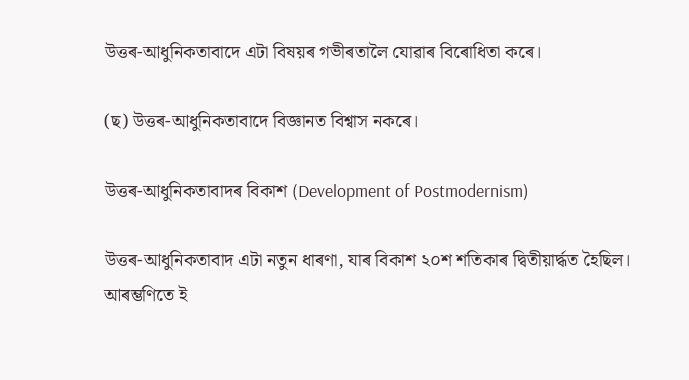উত্তৰ-আধুনিকতাবাদে এটা বিষয়ৰ গভীৰতালৈ যোৱাৰ বিৰোধিতা কৰে।

(ছ) উত্তৰ-আধুনিকতাবাদে বিজ্ঞানত বিশ্বাস নকৰে।

উত্তৰ-আধুনিকতাবাদৰ বিকাশ (Development of Postmodernism)

উত্তৰ-আধুনিকতাবাদ এটা নতুন ধাৰণা, যাৰ বিকাশ ২০শ শতিকাৰ দ্বিতীয়াৰ্দ্ধত হৈছিল। আৰম্ভণিতে ই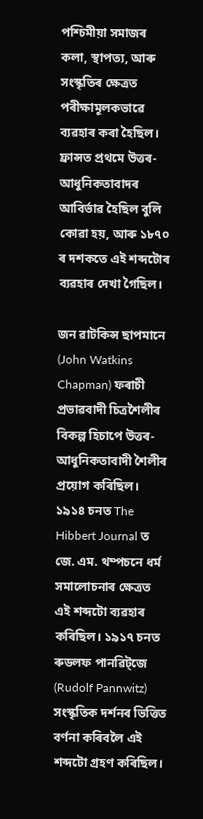পশ্চিমীয়া সমাজৰ কলা, স্থাপত্য, আৰু সংস্কৃতিৰ ক্ষেত্ৰত পৰীক্ষামূলকভাৱে ব্যৱহাৰ কৰা হৈছিল। ফ্ৰান্সত প্ৰথমে উত্তৰ-আধুনিকতাবাদৰ আবিৰ্ভাৱ হৈছিল বুলি কোৱা হয়, আৰু ১৮৭০ ৰ দশকতে এই শব্দটোৰ ব্যৱহাৰ দেখা গৈছিল।

জন ৱাটকিন্স ছাপমানে (John Watkins Chapman) ফৰাচী প্ৰভাৱবাদী চিত্ৰশৈলীৰ বিকল্প হিচাপে উত্তৰ-আধুনিকতাবাদী শৈলীৰ প্ৰয়োগ কৰিছিল। ১৯১৪ চনত The Hibbert Journal ত জে. এম. থম্পচনে ধৰ্ম সমালোচনাৰ ক্ষেত্ৰত এই শব্দটো ব্যৱহাৰ কৰিছিল। ১৯১৭ চনত ৰুডলফ পানৱিট্‌জে (Rudolf Pannwitz) সংস্কৃতিক দৰ্শনৰ ভিত্তিত বর্ণনা কৰিবলৈ এই শব্দটো গ্ৰহণ কৰিছিল।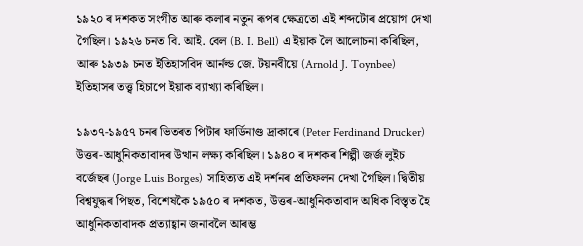১৯২০ ৰ দশকত সংগীত আৰু কলাৰ নতুন ৰূপৰ ক্ষেত্ৰতো এই শব্দটোৰ প্ৰয়োগ দেখা গৈছিল। ১৯২৬ চনত বি. আই. বেল (B. I. Bell) এ ইয়াক লৈ আলোচনা কৰিছিল, আৰু ১৯৩৯ চনত ইতিহাসবিদ আর্নল্ড জে. টয়নবীয়ে (Arnold J. Toynbee) ইতিহাসৰ তত্ত্ব হিচাপে ইয়াক ব্যাখ্যা কৰিছিল।

১৯৩৭-১৯৫৭ চনৰ ভিতৰত পিটাৰ ফাৰ্ডিনাণ্ড দ্ৰাকাৰে (Peter Ferdinand Drucker) উত্তৰ-আধুনিকতাবাদৰ উত্থান লক্ষ্য কৰিছিল। ১৯৪০ ৰ দশকৰ শিল্পী জৰ্জ লুইচ বৰ্জেছৰ (Jorge Luis Borges) সাহিত্যত এই দৰ্শনৰ প্ৰতিফলন দেখা গৈছিল। দ্বিতীয় বিশ্বযুদ্ধৰ পিছত, বিশেষকৈ ১৯৫০ ৰ দশকত, উত্তৰ-আধুনিকতাবাদ অধিক বিস্তৃত হৈ আধুনিকতাবাদক প্ৰত্যাহ্বান জনাবলৈ আৰম্ভ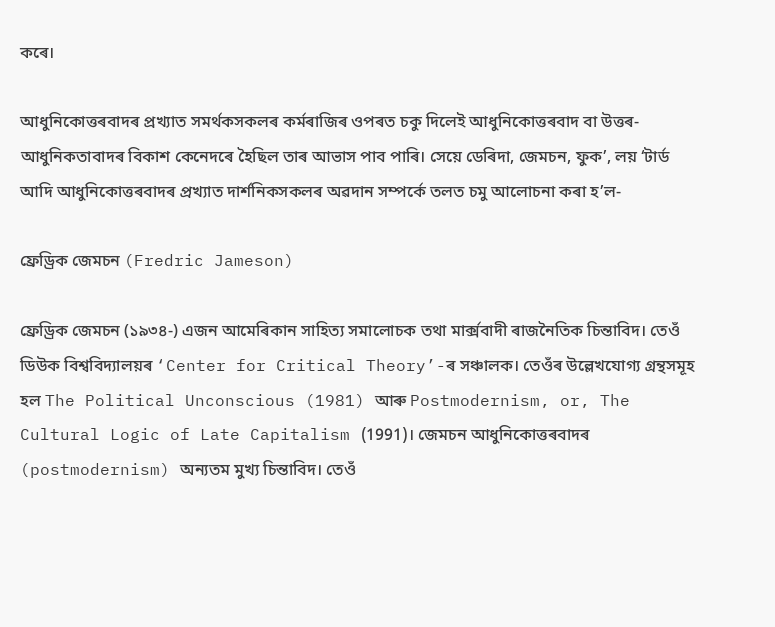কৰে।

আধুনিকোত্তৰবাদৰ প্ৰখ্যাত সমর্থকসকলৰ কৰ্মৰাজিৰ ওপৰত চকু দিলেই আধুনিকোত্তৰবাদ বা উত্তৰ-আধুনিকতাবাদৰ বিকাশ কেনেদৰে হৈছিল তাৰ আভাস পাব পাৰি। সেয়ে ডেৰিদা, জেমচন, ফুক’, লয় ‘টার্ড আদি আধুনিকোত্তৰবাদৰ প্ৰখ্যাত দার্শনিকসকলৰ অৱদান সম্পর্কে তলত চমু আলোচনা কৰা হ’ল-

ফ্রেড্রিক জেমচন (Fredric Jameson)

ফ্ৰেড্ৰিক জেমচন (১৯৩৪-) এজন আমেৰিকান সাহিত্য সমালোচক তথা মার্ক্সবাদী ৰাজনৈতিক চিন্তাবিদ। তেওঁ ডিউক বিশ্ববিদ্যালয়ৰ ‘Center for Critical Theory’-ৰ সঞ্চালক। তেওঁৰ উল্লেখযোগ্য গ্ৰন্থসমূহ হল The Political Unconscious (1981) আৰু Postmodernism, or, The Cultural Logic of Late Capitalism (1991)। জেমচন আধুনিকোত্তৰবাদৰ (postmodernism) অন্যতম মুখ্য চিন্তাবিদ। তেওঁ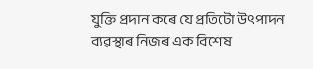যুক্তি প্ৰদান কৰে যে প্ৰতিটো উৎপাদন ব্যৱস্থাৰ নিজৰ এক বিশেষ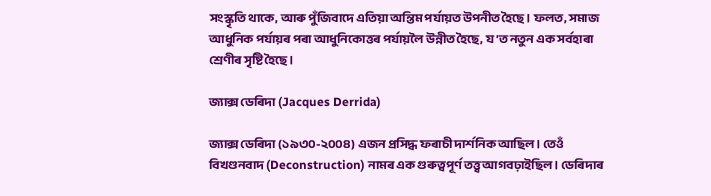সংস্কৃতি থাকে, আৰু পুঁজিবাদে এতিয়া অন্তিম পৰ্যায়ত উপনীত হৈছে। ফলত, সমাজ আধুনিক পৰ্যায়ৰ পৰা আধুনিকোত্তৰ পৰ্যায়লৈ উন্নীত হৈছে, য’ত নতুন এক সৰ্বহাৰা শ্ৰেণীৰ সৃষ্টি হৈছে।

জ্যাক্স ডেৰিদা (Jacques Derrida)

জ্যাক্স ডেৰিদা (১৯৩০-২০০৪) এজন প্ৰসিদ্ধ ফৰাচী দার্শনিক আছিল। তেওঁ বিখণ্ডনবাদ (Deconstruction) নামৰ এক গুৰুত্বপূৰ্ণ তত্ত্ব আগবঢ়াইছিল। ডেৰিদাৰ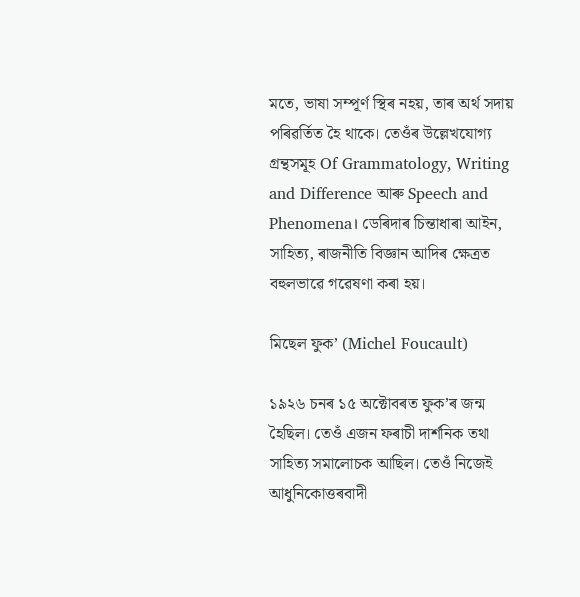মতে, ভাষা সম্পূৰ্ণ স্থিৰ নহয়, তাৰ অৰ্থ সদায় পৰিৱৰ্তিত হৈ থাকে। তেওঁৰ উল্লেখযোগ্য গ্ৰন্থসমূহ Of Grammatology, Writing and Difference আৰু Speech and Phenomena। ডেৰিদাৰ চিন্তাধাৰা আইন, সাহিত্য, ৰাজনীতি বিজ্ঞান আদিৰ ক্ষেত্ৰত বহুলভাৱে গৱেষণা কৰা হয়।

মিছেল ফুক’ (Michel Foucault)

১৯২৬ চনৰ ১৫ অক্টোবৰত ফুক’ৰ জন্ম হৈছিল। তেওঁ এজন ফৰাচী দার্শনিক তথা সাহিত্য সমালোচক আছিল। তেওঁ নিজেই আধুনিকোত্তৰবাদী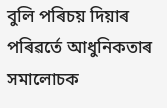বুলি পৰিচয় দিয়াৰ পৰিৱৰ্তে আধুনিকতাৰ সমালোচক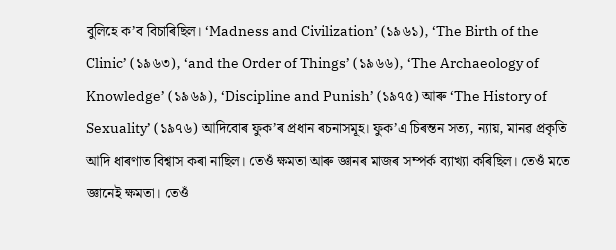বুলিহে ক’ব বিচাৰিছিল। ‘Madness and Civilization’ (১৯৬১), ‘The Birth of the Clinic’ (১৯৬৩), ‘and the Order of Things’ (১৯৬৬), ‘The Archaeology of Knowledge’ (১৯৬৯), ‘Discipline and Punish’ (১৯৭৫) আৰু ‘The History of Sexuality’ (১৯৭৬) আদিবোৰ ফুক’ৰ প্ৰধান ৰচনাসমূহ। ফুক’এ চিৰন্তন সত্য, ন্যায়, মানৱ প্রকৃতি আদি ধাৰণাত বিশ্বাস কৰা নাছিল। তেওঁ ক্ষমতা আৰু জ্ঞানৰ মাজৰ সম্পৰ্ক ব্যাখ্যা কৰিছিল। তেওঁ মতে জ্ঞানেই ক্ষমতা। তেওঁ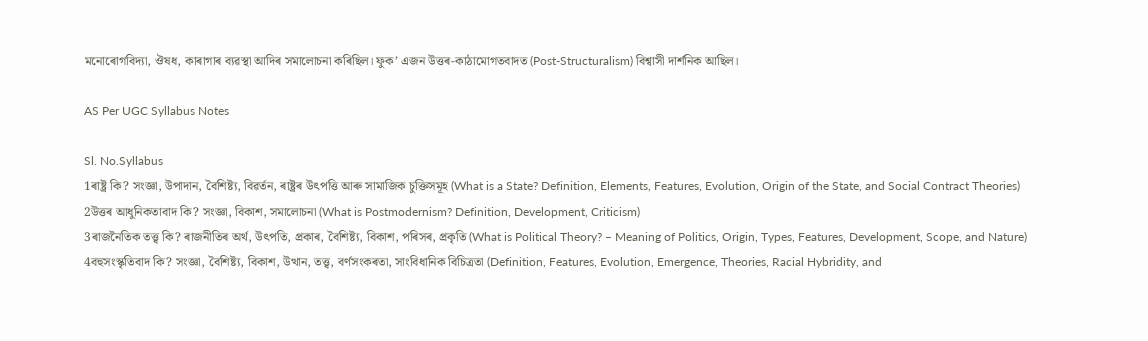মনোৰোগবিদ্যা, ঔষধ, কাৰাগাৰ ব্যৱস্থা আদিৰ সমালোচনা কৰিছিল। ফুক’ এজন উত্তৰ-কাঠামোগতবাদত (Post-Structuralism) বিশ্বাসী দার্শনিক আছিল।

AS Per UGC Syllabus Notes

Sl. No.Syllabus
1ৰাষ্ট্ৰ কি? সংজ্ঞা, উপাদান, বৈশিষ্ট্য, বিৱৰ্তন, ৰাষ্ট্ৰৰ উৎপত্তি আৰু সামাজিক চুক্তিসমূহ (What is a State? Definition, Elements, Features, Evolution, Origin of the State, and Social Contract Theories)
2উত্তৰ আধুনিকতাবাদ কি? সংজ্ঞা, বিকাশ, সমালোচনা (What is Postmodernism? Definition, Development, Criticism)
3ৰাজনৈতিক তত্ত্ব কি? ৰাজনীতিৰ অৰ্থ, উৎপতি, প্ৰকাৰ, বৈশিষ্ট্য, বিকাশ, পৰিসৰ, প্ৰকৃতি (What is Political Theory? – Meaning of Politics, Origin, Types, Features, Development, Scope, and Nature)
4বহুসংস্কৃতিবাদ কি? সংজ্ঞা, বৈশিষ্ট্য, বিকাশ, উত্থান, তত্ত্ব, বৰ্ণসংকৰতা, সাংবিধানিক বিচিত্রতা (Definition, Features, Evolution, Emergence, Theories, Racial Hybridity, and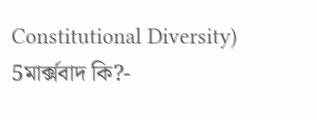Constitutional Diversity)
5মার্ক্সবাদ কি?-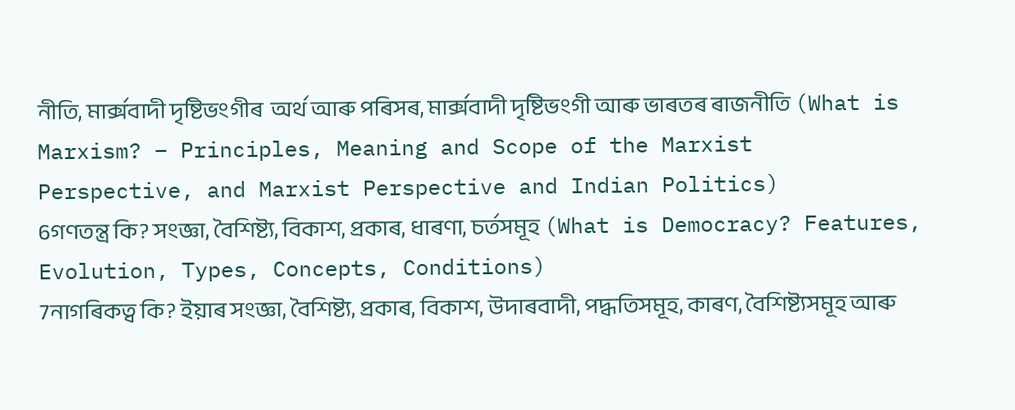নীতি, মার্ক্সবাদী দৃষ্টিভংগীৰ  অৰ্থ আৰু পৰিসৰ, মার্ক্সবাদী দৃষ্টিভংগী আৰু ভাৰতৰ ৰাজনীতি (What is Marxism? – Principles, Meaning and Scope of the Marxist Perspective, and Marxist Perspective and Indian Politics)
6গণতন্ত্ৰ কি? সংজ্ঞা, বৈশিষ্ট্য, বিকাশ, প্ৰকাৰ, ধাৰণা, চৰ্তসমূহ (What is Democracy? Features, Evolution, Types, Concepts, Conditions)
7নাগৰিকত্ব কি? ইয়াৰ সংজ্ঞা, বৈশিষ্ট্য, প্ৰকাৰ, বিকাশ, উদাৰবাদী, পদ্ধতিসমূহ, কাৰণ, বৈশিষ্ট্যসমূহ আৰু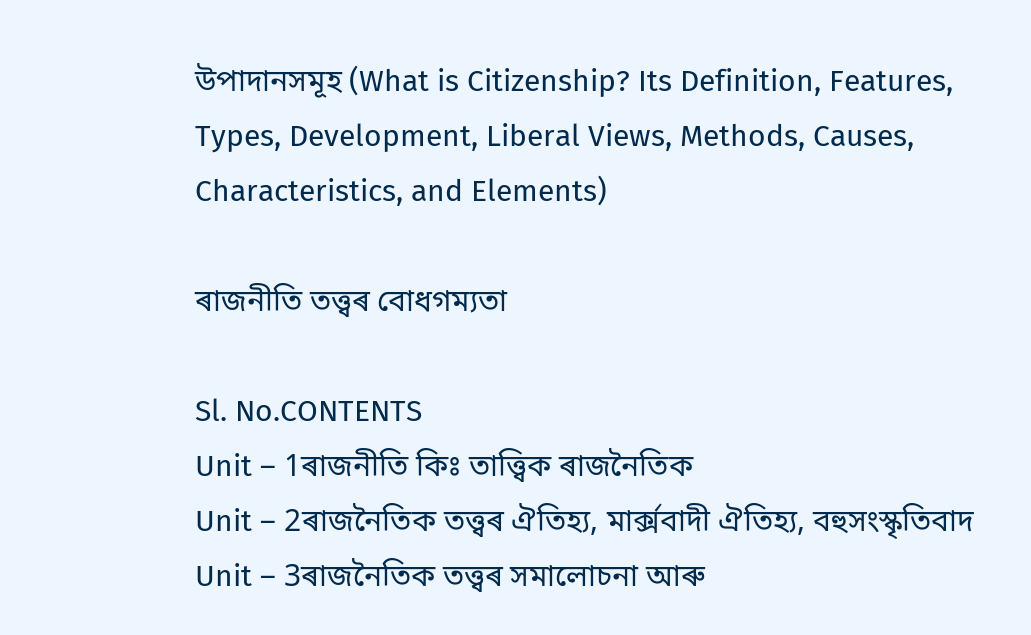উপাদানসমূহ (What is Citizenship? Its Definition, Features, Types, Development, Liberal Views, Methods, Causes, Characteristics, and Elements)

ৰাজনীতি তত্ত্বৰ বোধগম্যতা

Sl. No.CONTENTS
Unit – 1ৰাজনীতি কিঃ তাত্ত্বিক ৰাজনৈতিক
Unit – 2ৰাজনৈতিক তত্ত্বৰ ঐতিহ্য, মার্ক্সবাদী ঐতিহ্য, বহুসংস্কৃতিবাদ
Unit – 3ৰাজনৈতিক তত্ত্বৰ সমালোচনা আৰু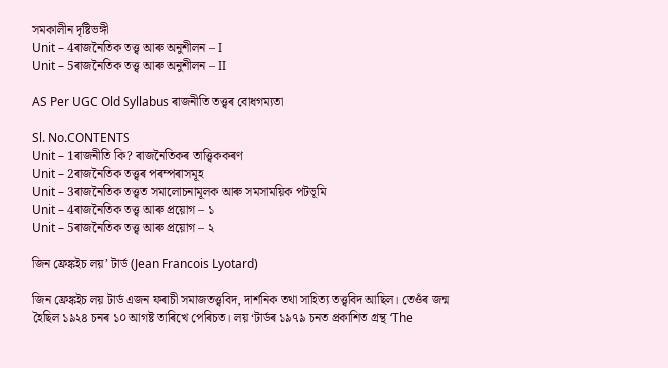সমকালীন দৃষ্টিভঙ্গী
Unit – 4ৰাজনৈতিক তত্ত্ব আৰু অনুশীলন – I
Unit – 5ৰাজনৈতিক তত্ত্ব আৰু অনুশীলন – II

AS Per UGC Old Syllabus ৰাজনীতি তত্ত্বৰ বোধগম্যতা

Sl. No.CONTENTS
Unit – 1ৰাজনীতি কি? ৰাজনৈতিকৰ তাত্ত্বিককৰণ
Unit – 2ৰাজনৈতিক তত্ত্বৰ পৰম্পৰাসমূহ
Unit – 3ৰাজনৈতিক তত্ত্বত সমালোচনামূলক আৰু সমসাময়িক পটভূমি
Unit – 4ৰাজনৈতিক তত্ত্ব আৰু প্ৰয়োগ – ১
Unit – 5ৰাজনৈতিক তত্ত্ব আৰু প্ৰয়োগ – ২

জিন ফ্ৰেঙ্কইচ লয়’ টাৰ্ড (Jean Francois Lyotard)

জিন ফ্রেঙ্কইচ লয় টার্ড এজন ফৰাচী সমাজতত্ত্ববিদ, দার্শনিক তথা সাহিত্য তত্ত্ববিদ আছিল। তেওঁৰ জন্ম হৈছিল ১৯২৪ চনৰ ১০ আগষ্ট তাৰিখে পেৰিচত। লয় ‘টাৰ্ডৰ ১৯৭৯ চনত প্রকাশিত গ্রন্থ ‘The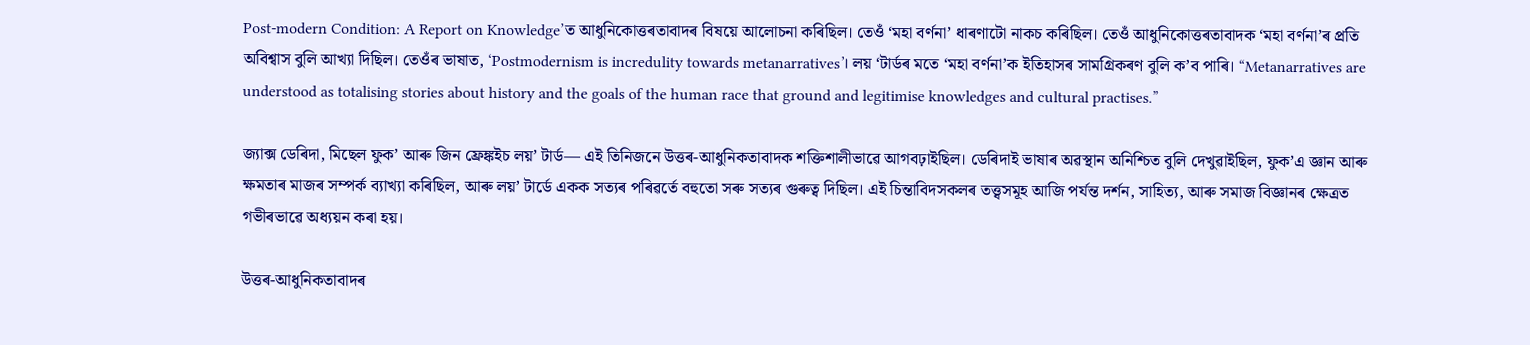Post-modern Condition: A Report on Knowledge’ত আধুনিকোত্তৰতাবাদৰ বিষয়ে আলোচনা কৰিছিল। তেওঁ ‘মহা বর্ণনা’ ধাৰণাটো নাকচ কৰিছিল। তেওঁ আধুনিকোত্তৰতাবাদক ‘মহা বর্ণনা’ৰ প্ৰতি অবিশ্বাস বুলি আখ্যা দিছিল। তেওঁৰ ভাষাত, ‘Postmodernism is incredulity towards metanarratives’। লয় ‘টাৰ্ডৰ মতে ‘মহা বর্ণনা’ক ইতিহাসৰ সামগ্রিকৰণ বুলি ক’ব পাৰি। “Metanarratives are understood as totalising stories about history and the goals of the human race that ground and legitimise knowledges and cultural practises.”

জ্যাক্স ডেৰিদা, মিছেল ফুক’ আৰু জিন ফ্ৰেঙ্কইচ লয়’ টাৰ্ড— এই তিনিজনে উত্তৰ-আধুনিকতাবাদক শক্তিশালীভাৱে আগবঢ়াইছিল। ডেৰিদাই ভাষাৰ অৱস্থান অনিশ্চিত বুলি দেখুৱাইছিল, ফুক’এ জ্ঞান আৰু ক্ষমতাৰ মাজৰ সম্পৰ্ক ব্যাখ্যা কৰিছিল, আৰু লয়’ টাৰ্ডে একক সত্যৰ পৰিৱৰ্তে বহুতো সৰু সত্যৰ গুৰুত্ব দিছিল। এই চিন্তাবিদসকলৰ তত্ত্বসমূহ আজি পৰ্যন্ত দৰ্শন, সাহিত্য, আৰু সমাজ বিজ্ঞানৰ ক্ষেত্ৰত গভীৰভাৱে অধ্যয়ন কৰা হয়।

উত্তৰ-আধুনিকতাবাদৰ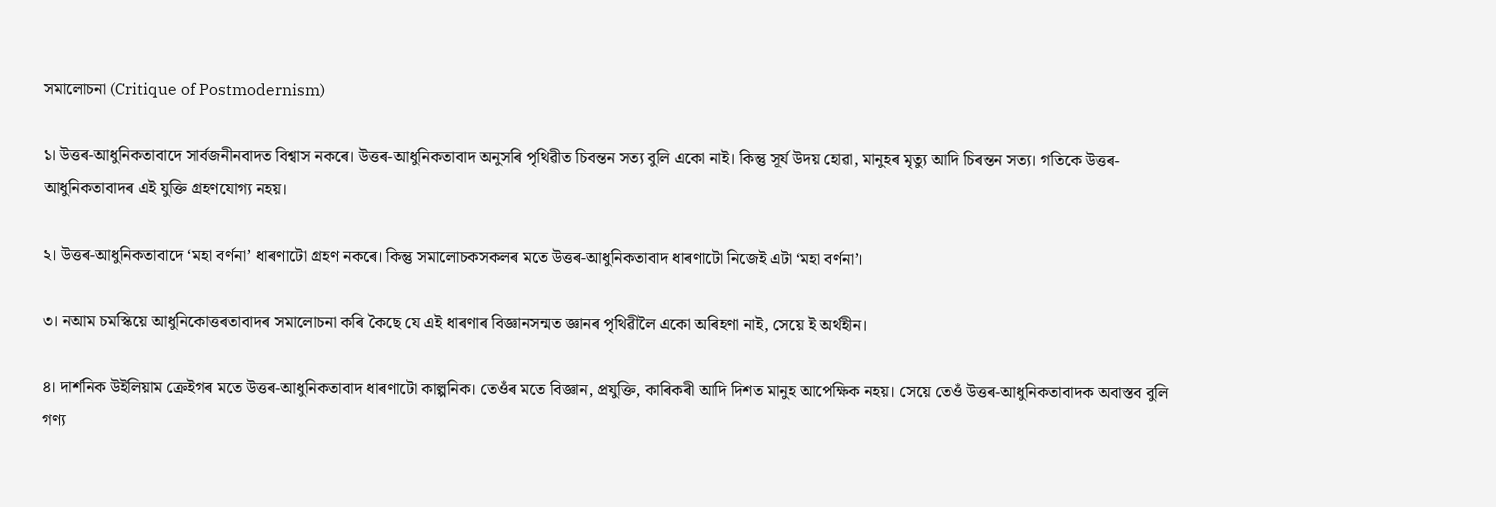সমালোচনা (Critique of Postmodernism)

১। উত্তৰ-আধুনিকতাবাদে সার্বজনীনবাদত বিশ্বাস নকৰে। উত্তৰ-আধুনিকতাবাদ অনুসৰি পৃথিৱীত চিবন্তন সত্য বুলি একো নাই। কিন্তু সূর্য উদয় হোৱা, মানুহৰ মৃত্যু আদি চিৰন্তন সত্য। গতিকে উত্তৰ-আধুনিকতাবাদৰ এই যুক্তি গ্রহণযোগ্য নহয়।

২। উত্তৰ-আধুনিকতাবাদে ‘মহা বর্ণনা’ ধাৰণাটো গ্রহণ নকৰে। কিন্তু সমালোচকসকলৰ মতে উত্তৰ-আধুনিকতাবাদ ধাৰণাটো নিজেই এটা ‘মহা বর্ণনা’।

৩। নআম চমস্কিয়ে আধুনিকোত্তৰতাবাদৰ সমালোচনা কৰি কৈছে যে এই ধাৰণাৰ বিজ্ঞানসন্মত জ্ঞানৰ পৃথিৱীলৈ একো অৰিহণা নাই, সেয়ে ই অর্থহীন।

৪। দার্শনিক উইলিয়াম ক্রেইগৰ মতে উত্তৰ-আধুনিকতাবাদ ধাৰণাটো কাল্পনিক। তেওঁৰ মতে বিজ্ঞান, প্রযুক্তি, কাৰিকৰী আদি দিশত মানুহ আপেক্ষিক নহয়। সেয়ে তেওঁ উত্তৰ-আধুনিকতাবাদক অবাস্তব বুলি গণ্য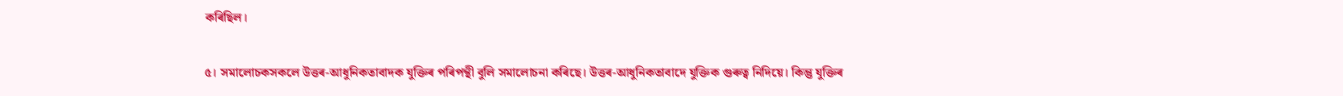কৰিছিল।

৫। সমালোচকসকলে উত্তৰ-আধুনিকতাবাদক যুক্তিৰ পৰিপন্থী বুলি সমালোচনা কৰিছে। উত্তৰ-আধুনিকতাবাদে যুক্তিক গুৰুত্ব নিদিয়ে। কিন্তু যুক্তিৰ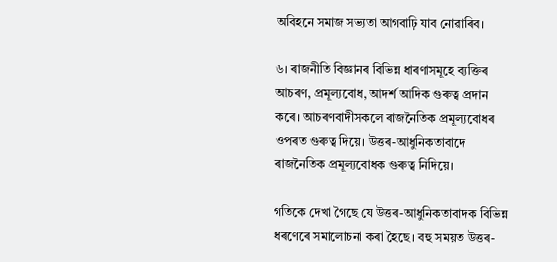অবিহনে সমাজ সভ্যতা আগবাঢ়ি যাব নোৱাৰিব।

৬। ৰাজনীতি বিজ্ঞানৰ বিভিন্ন ধাৰণাসমূহে ব্যক্তিৰ আচৰণ, প্ৰমূল্যবোধ, আদর্শ আদিক গুৰুত্ব প্রদান কৰে। আচৰণবাদীসকলে ৰাজনৈতিক প্ৰমূল্যবোধৰ ওপৰত গুৰুত্ব দিয়ে। উত্তৰ-আধুনিকতাবাদে ৰাজনৈতিক প্রমূল্যবোধক গুৰুত্ব নিদিয়ে।

গতিকে দেখা গৈছে যে উত্তৰ-আধুনিকতাবাদক বিভিন্ন ধৰণেৰে সমালোচনা কৰা হৈছে। বহু সময়ত উত্তৰ-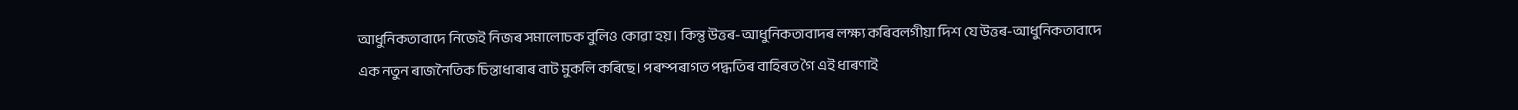আধুনিকতাবাদে নিজেই নিজৰ সমালোচক বুলিও কোৱা হয়। কিন্তু উত্তৰ-আধুনিকতাবাদৰ লক্ষ্য কৰিবলগীয়া দিশ যে উত্তৰ-আধুনিকতাবাদে এক নতুন ৰাজনৈতিক চিন্তাধাৰাৰ বাট মুকলি কৰিছে। পৰম্পৰাগত পদ্ধতিৰ বাহিৰত গৈ এই ধাৰণাই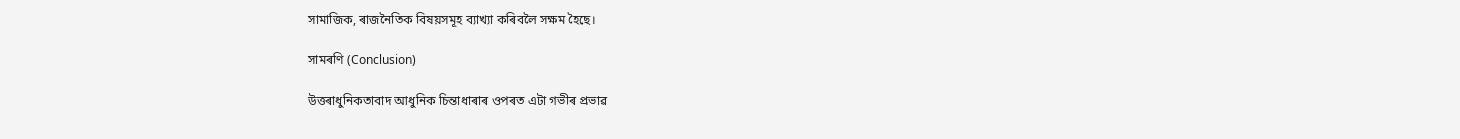সামাজিক, ৰাজনৈতিক বিষয়সমূহ ব্যাখ্যা কৰিবলৈ সক্ষম হৈছে।

সামৰণি (Conclusion)

উত্তৰাধুনিকতাবাদ আধুনিক চিন্তাধাৰাৰ ওপৰত এটা গভীৰ প্ৰভাৱ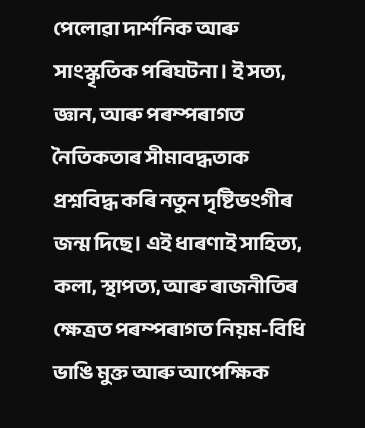পেলোৱা দাৰ্শনিক আৰু সাংস্কৃতিক পৰিঘটনা। ই সত্য, জ্ঞান, আৰু পৰম্পৰাগত নৈতিকতাৰ সীমাবদ্ধতাক প্ৰশ্নবিদ্ধ কৰি নতুন দৃষ্টিভংগীৰ জন্ম দিছে। এই ধাৰণাই সাহিত্য, কলা, স্থাপত্য, আৰু ৰাজনীতিৰ ক্ষেত্ৰত পৰম্পৰাগত নিয়ম-বিধি ভাঙি মুক্ত আৰু আপেক্ষিক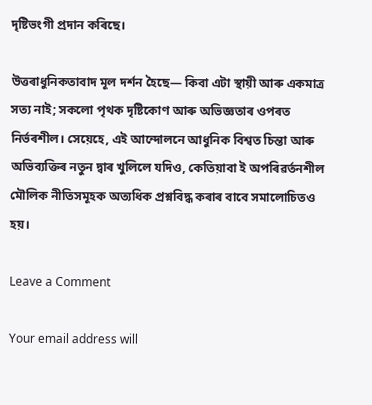দৃষ্টিভংগী প্ৰদান কৰিছে।

উত্তৰাধুনিকতাবাদ মূল দৰ্শন হৈছে— কিবা এটা স্থায়ী আৰু একমাত্ৰ সত্য নাই; সকলো পৃথক দৃষ্টিকোণ আৰু অভিজ্ঞতাৰ ওপৰত নিৰ্ভৰশীল। সেয়েহে, এই আন্দোলনে আধুনিক বিশ্বত চিন্তা আৰু অভিব্যক্তিৰ নতুন দ্বাৰ খুলিলে যদিও, কেতিয়াবা ই অপৰিৱৰ্তনশীল মৌলিক নীতিসমূহক অত্যধিক প্ৰশ্নবিদ্ধ কৰাৰ বাবে সমালোচিতও হয়।

Leave a Comment

Your email address will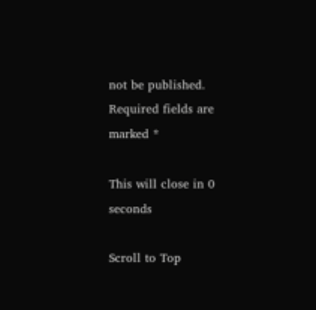not be published. Required fields are marked *

This will close in 0 seconds

Scroll to Top